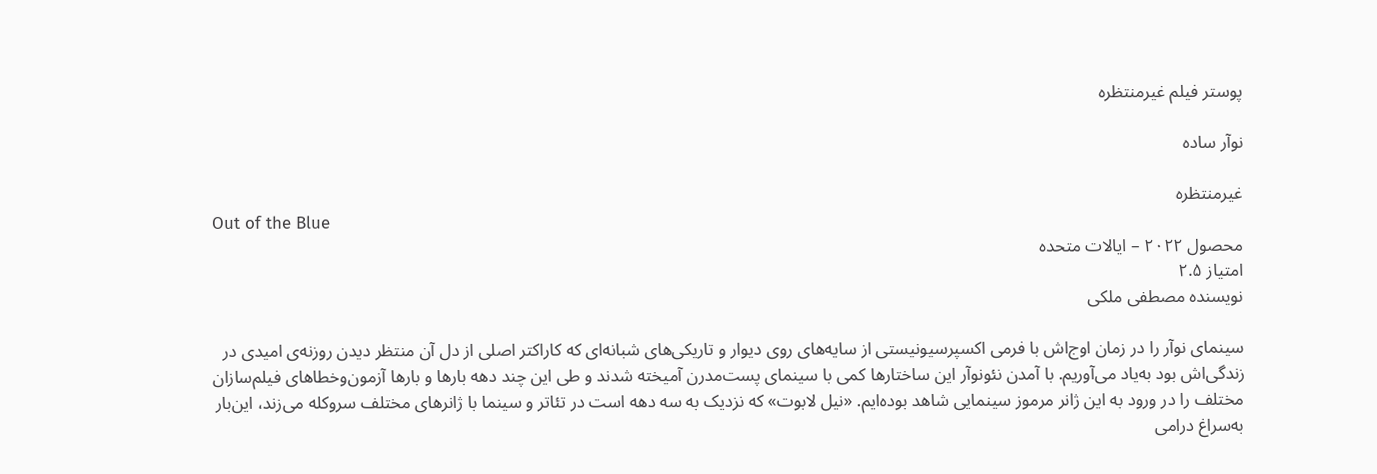پوستر فیلم غیرمنتظره

نوآر ساده

غیرمنتظره
Out of the Blue
محصول ۲۰۲۲ – ایالات متحده
امتیاز ۲.۵
نویسنده مصطفی ملکی

سینمای نوآر را در زمان اوج‌اش با فرمی اکسپرسیونیستی از سایه‌های روی دیوار و تاریکی‌های شبانه‌‌ای که کاراکتر اصلی از دل آن منتظر دیدن روزنه‌ی امیدی در زندگی‌اش بود به‌یاد می‌آوریم. با آمدن نئونوآر این ساختارها کمی با سینمای پست‌مدرن آمیخته شدند و طی این چند دهه بارها و بارها آزمون‌و‌خطاهای فیلم‌سازان مختلف را در ورود به این ژانر مرموز سینمایی شاهد بوده‌ایم. «نیل لابوت» که نزدیک به سه دهه است در تئاتر و سینما با ژانرهای مختلف سر‌و‌کله می‌زند، این‌بار به‌سراغ درامی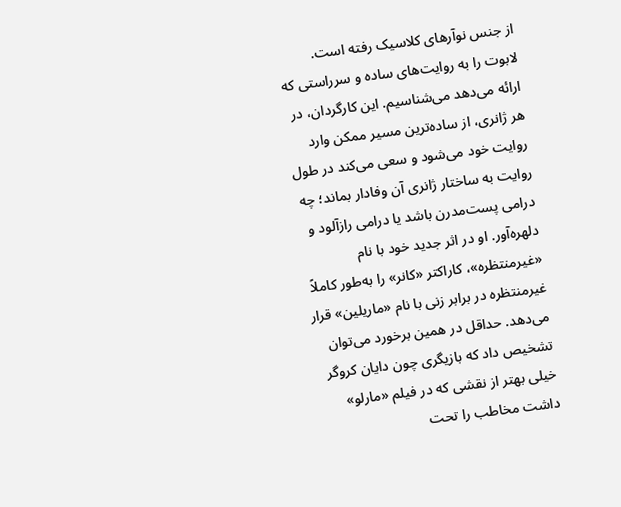از جنس نوآرهای کلاسیک رفته است.
لابوت را به روایت‌های ساده و سرراستی که ارائه می‌دهد می‌شناسیم. این کارگردان، در هر ژانری، از ساده‌ترین مسیر ممکن وارد روایت خود می‌شود و سعی می‌کند در طول روایت به ساختار ژانری آن وفادار بماند؛ چه درامی پست‌مدرن باشد یا درامی رازآلود و دلهره‌آور. او در اثر جدید خود با نام «غیرمنتظره»، کاراکتر «کانر» را به‌طور کاملاً غیرمنتظره در برابر زنی با نام «ماریلین» قرار می‌دهد. حداقل در همین برخورد می‌توان تشخیص داد که بازیگری چون دایان کروگر خیلی بهتر از نقشی که در فیلم «مارلو» داشت مخاطب را تحت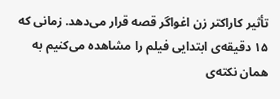تأثیر کاراکتر زن اغواگر قصه قرار می‌دهد. زمانی که ۱۵ دقیقه‌ی ابتدایی فیلم را مشاهده می‌کنیم به همان نکته‌ی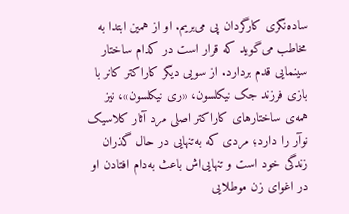ساده‌نگری کارگردان پی می‌بریم. او از همین ابتدا به مخاطب می‌گوید که قرار است در کدام ساختار سینمایی قدم بردارد. از سویی دیگر کاراکتر کانر با بازی فرزند جک نیکلسون، «ری نیکلسون»، نیز همه‌ی ساختارهای کاراکتر اصلی مرد آثار کلاسیک نوآر را دارد؛ مردی که به‌تنهایی در حال گذران زندگی خود است و تنهایی‌اش باعث به‌دام افتادن او در اغوای زن موطلایی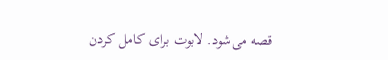قصه می‌شود. لابوت برای کامل کردن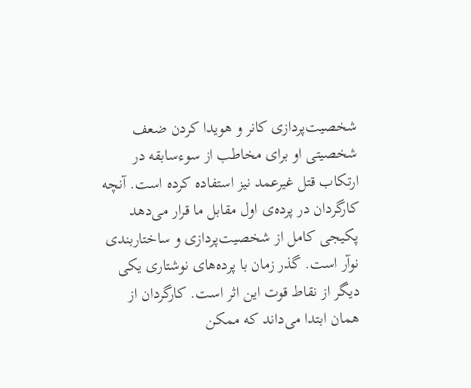شخصیت‌پردازی کانر و هویدا کردن ضعف شخصیتی او برای مخاطب از سوءسابقه در ارتکاب قتل غیرعمد نیز استفاده کرده است. آنچه کارگردان در پرده‌ی اول مقابل ما قرار می‌دهد پکیجی کامل از شخصیت‌پردازی و ساختاربندی نوآر است. گذر زمان با پرده‌های نوشتاری یکی دیگر از نقاط قوت این اثر است. کارگردان از همان ابتدا می‌داند که ممکن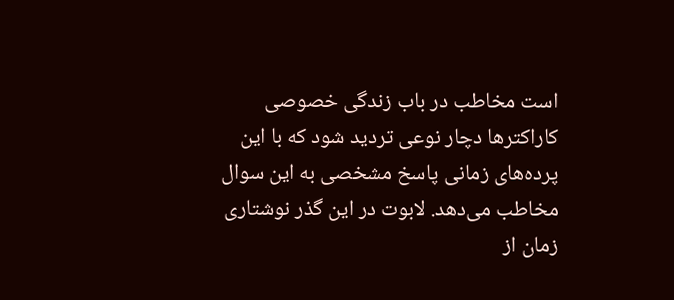است مخاطب در باب زندگی خصوصی کاراکترها دچار نوعی تردید شود که با این پرده‌های زمانی پاسخ مشخصی به این سوال مخاطب می‌دهد. لابوت در این گذر نوشتاری زمان از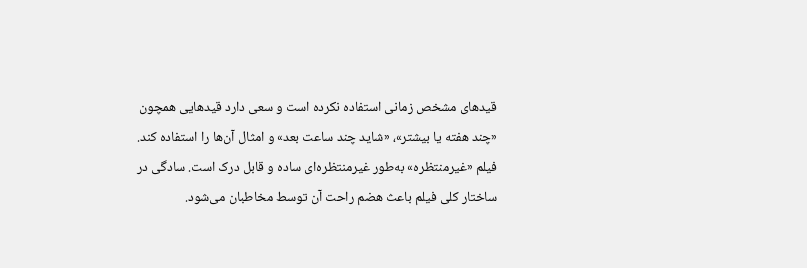قیدهای مشخص زمانی استفاده نکرده است و سعی دارد قیدهایی همچون «چند هفته یا بیشتر»، «شاید چند ساعت بعد» و امثال آن‌ها را استفاده کند.
فیلم «غیرمنتظره» به‌طور غیرمنتظره‌ای ساده و قابل درک است. سادگی در ساختار کلی فیلم باعث هضم راحت آن توسط مخاطبان می‌شود.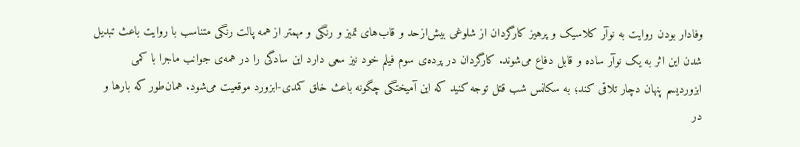وفادار بودن روایت به نوآر کلاسیک و پرهیز کارگردان از شلوغی بیش‌از‌حد و قاب‌های تمیز و رنگی و مهمتر از همه پالت رنگی متناسب با روایت باعث تبدیل شدن این اثر به یک نوآر ساده و قابل دفاع می‌شوند. کارگردان در پرده‌ی سوم فیلم خود نیز سعی دارد این سادگی را در همه‌ی جوانب ماجرا با کمی ابزوردیسم پنهان دچار تلاقی کند؛ به سکانس شب قتل توجه کنید که این آمیختگی چگونه باعث خلق کمدی-ابزورد موقعیت می‌شود. همان‌طور که بارها و در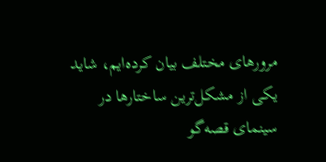مرورهای مختلف بیان کرده‌ایم، شاید یکی از مشکل‌ترین ساختارها در سینمای قصه‌گو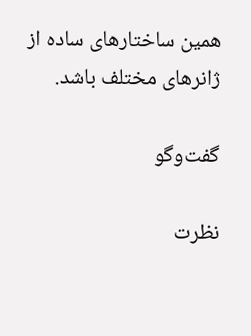همین ساختارهای ساده از ژانرهای مختلف باشد.

گفت‌وگو

نظرت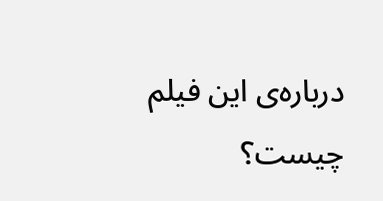درباره‌ی این فیلم چیست؟